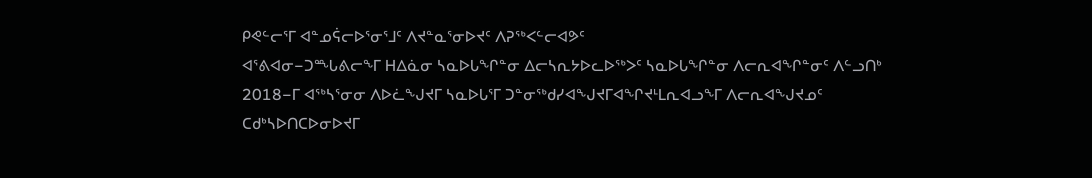ᑭᕙᓪᓕᕐᒥ ᐊᓐᓄᕌᓕᐅᕐᓂᕐᒧᑦ ᐱᔪᓐᓇᕐᓂᐅᔪᑦ ᐱᕈᖅᐸᓪᓕᐊᕗᑦ
ᐊᕐᕕᐊᓂ−ᑐᙵᕕᓕᖕᒥ ᕼᐃᓈᓂ ᓴᓇᐅᒐᖏᓐᓂ ᐃᓕᓴᕆᔭᐅᓚᐅᖅᐳᑦ ᓴᓇᐅᒐᖏᓐᓂ ᐱᓕᕆᐊᖏᓐᓂᑦ ᐱᓪᓗᑎᒃ 2018−ᒥ ᐊᖅᓴᕐᓂᓂ ᐱᐅᓛᖑᔪᒥ ᓴᓇᐅᒐᕐᒥ ᑐᓐᓂᖅᑯᓯᐊᖑᔪᒥᐊᖏᔪᒻᒪᕆᐊᓗᖕᒥ ᐱᓕᕆᐊᖑᔪᓄᑦ ᑕᑯᒃᓴᐅᑎᑕᐅᓂᐅᔪᒥ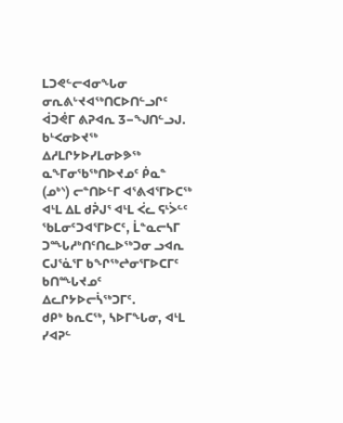ᒪᑐᕙᓪᓕᐊᓂᖓᓂ ᓂᕆᕕᒡᔪᐊᖅᑎᑕᐅᑎᓪᓗᒋᑦ ᐋᑐᕚᒥ ᕕᕈᐊᕆ 3−ᖑᑎᓪᓗᒍ.
ᑲᒻᐸᓂᐅᔪᖅ ᐃᓱᒪᒋᔭᐅᓯᒪᓂᐅᕗᖅ ᓇᖕᒥᓂᖃᖅᑎᐅᔪᓄᑦ ᑮᓇᓐ (ᓄᒃᔅ) ᓕᓐᑎᐅᓪᒥ ᐊᕐᕕᐊᕐᒥᐅᑕᖅ ᐊᒻᒪ ᐃᒪ ᑯᕉᒍᕐ ᐊᒻᒪ ᐹᓚ ᕋᒻᐴᓪᑦ ᖃᒪᓂᑦᑐᐊᕐᒥᐅᑕᑦ, ᒫᓐᓇᓕᓴᒥ ᑐᙵᓱᒃᑎᑦᑎᓚᐅᖅᑐᓂ ᓗᐊᕆ ᑕᒍᕐᓈᕐᒥ ᑲᖏᖅᖠᓂᕐᒥᐅᑕᒥᑦ ᑲᑎᙵᔪᓄᑦ ᐃᓚᒋᔭᐅᓕᓵᖅᑐᒥᑦ.
ᑯᑭᒃ ᑲᕆᑕᖅ, ᓴᐅᒥᖓᓂ, ᐊᒻᒪ ᓯᐊᕈᓪ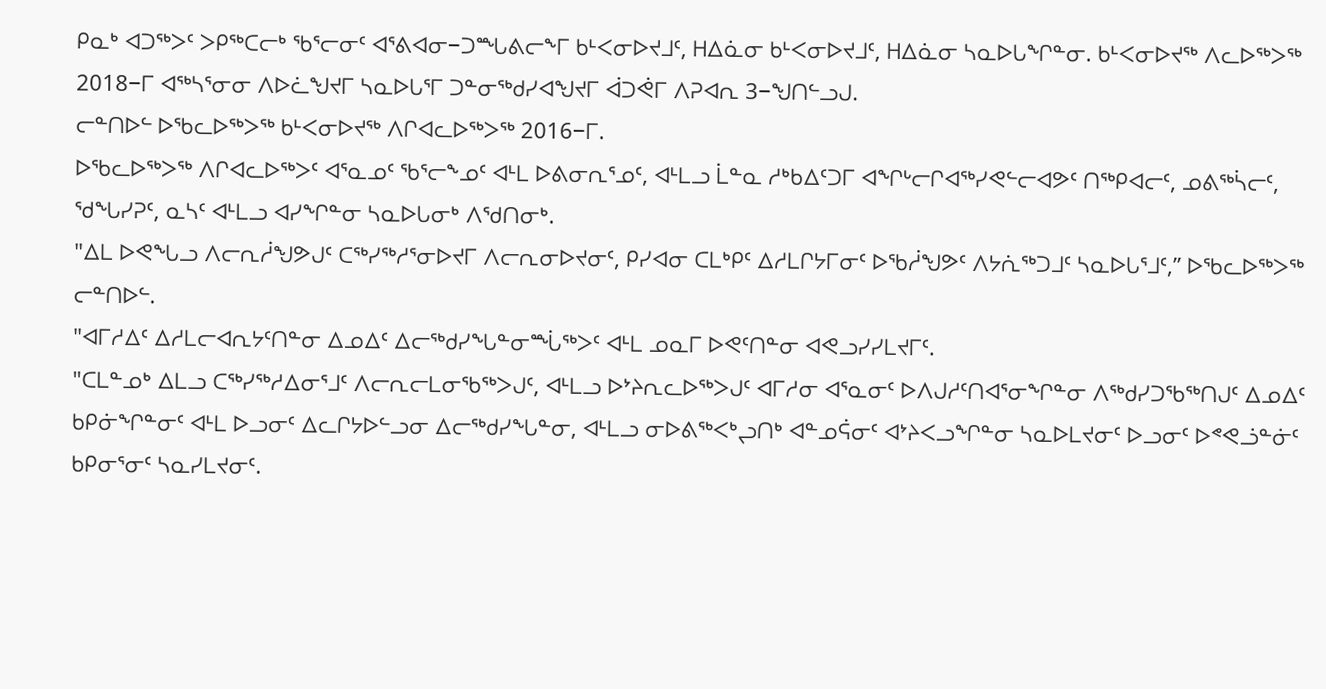ᑭᓇᒃ ᐊᑐᖅᐳᑦ ᐳᑭᖅᑕᓕᒃ ᖃᕐᓕᓂᑦ ᐊᕐᕕᐊᓂ−ᑐᙵᕕᓕᖕᒥ ᑲᒻᐸᓂᐅᔪᒧᑦ, ᕼᐃᓈᓂ ᑲᒻᐸᓂᐅᔪᒧᑦ, ᕼᐃᓈᓂ ᓴᓇᐅᒐᖏᓐᓂ. ᑲᒻᐸᓂᐅᔪᖅ ᐱᓚᐅᖅᐳᖅ 2018−ᒥ ᐊᖅᓴᕐᓂᓂ ᐱᐅᓛᖑᔪᒥ ᓴᓇᐅᒐᕐᒥ ᑐᓐᓂᖅᑯᓯᐊᖑᔪᒥ ᐋᑐᕚᒥ ᐱᕈᐊᕆ 3−ᖑᑎᓪᓗᒍ.
ᓕᓐᑎᐅᓪ ᐅᖃᓚᐅᖅᐳᖅ ᑲᒻᐸᓂᐅᔪᖅ ᐱᒋᐊᓚᐅᖅᐳᖅ 2016−ᒥ.
ᐅᖃᓚᐅᖅᐳᖅ ᐱᒋᐊᓚᐅᖅᐳᑦ ᐊᕐᓇᓄᑦ ᖃᕐᓕᖕᓄᑦ ᐊᒻᒪ ᐅᕕᓂᕆᕐᓄᑦ, ᐊᒻᒪᓗ ᒫᓐᓇ ᓱᒃᑲᐃᑦᑐᒥ ᐊᖏᒡᓕᒋᐊᖅᓯᕙᓪᓕᐊᕗᑦ ᑎᖅᑭᐊᓕᑦ, ᓄᕕᖅᓵᓕᑦ, ᖁᖓᓯᕈᑦ, ᓇᓴᑦ ᐊᒻᒪᓗ ᐊᓯᖏᓐᓂ ᓴᓇᐅᒐᓂᒃ ᐱᖁᑎᓂᒃ.
"ᐃᒪ ᐅᕙᖓᓗ ᐱᓕᕆᓲᖑᕗᒍᑦ ᑕᖅᓯᖅᓱᕐᓂᐅᔪᒥ ᐱᓕᕆᓂᐅᔪᓂᑦ, ᑭᓯᐊᓂ ᑕᒪᒃᑭᑦ ᐃᓱᒪᒋᔭᒥᓂᑦ ᐅᖃᓲᖑᕗᑦ ᐱᔭᕇᖅᑐᒧᑦ ᓴᓇᐅᒐᕐᒧᑦ,” ᐅᖃᓚᐅᖅᐳᖅ ᓕᓐᑎᐅᓪ.
"ᐊᒥᓱᐃᑦ ᐃᓱᒪᓕᐊᕆᔭᑦᑎᓐᓂ ᐃᓄᐃᑦ ᐃᓕᖅᑯᓯᖓᓐᓂᙶᖅᐳᑦ ᐊᒻᒪ ᓄᓇᒥ ᐅᕙᑦᑎᓐᓂ ᐊᕙᓗᓯᓯᒪᔪᒥᑦ.
"ᑕᒪᓐᓄᒃ ᐃᒪᓗ ᑕᖅᓯᖅᓱᐃᓂᕐᒧᑦ ᐱᓕᕆᓕᒪᓂᖃᖅᐳᒍᑦ, ᐊᒻᒪᓗ ᐅᔾᔨᕆᓚᐅᖅᐳᒍᑦ ᐊᒥᓱᓂ ᐊᕐᓇᓂᑦ ᐅᐱᒍᓱᑦᑎᐊᕐᓂᖏᓐᓂ ᐱᖅᑯᓯᑐᖃᖅᑎᒍᑦ ᐃᓄᐃᑦ ᑲᑭᓃᖏᓐᓂᑦ ᐊᒻᒪ ᐅᓗᓂᑦ ᐃᓚᒋᔭᐅᓪᓗᓂ ᐃᓕᖅᑯᓯᖓᓐᓂ, ᐊᒻᒪᓗ ᓂᐅᕕᖅᐸᒃᖢᑎᒃ ᐊᓐᓄᕌᓂᑦ ᐊᔾᔨᐸᓗᖏᓐᓂ ᓴᓇᐅᒪᔪᓂᑦ ᐅᓗᓂᑦ ᐅᕝᕙᓘᓐᓃᑦ ᑲᑭᓂᕐᓂᑦ ᓴᓇᓯᒪᔪᓂᑦ.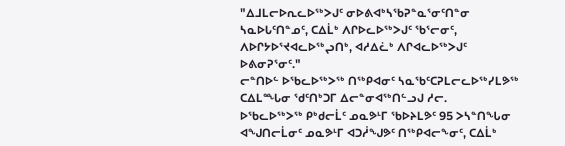"ᐃᒧᒪᓕᐅᕆᓚᐅᖅᐳᒍᑦ ᓂᐅᕕᐊᒃᓴᖃᕈᓐᓇᕐᓂᑦᑎᓐᓂ ᓴᓇᐅᒐᑦᑎᓐᓄᑦ, ᑕᐃᒫᒃ ᐱᒋᐅᓚᐅᖅᐳᒍᑦ ᖃᕐᓕᓂᑦ, ᐱᐅᒋᔭᐅᕐᔪᐊᓚᐅᖅᖢᑎᒃ, ᐊᓱᐃᓛᒃ ᐱᒋᐊᓚᐅᖅᐳᒍᑦ ᐅᕕᓂᕈᕐᓂᑦ."
ᓕᓐᑎᐅᓪ ᐅᖃᓚᐅᖅᐳᖅ ᑎᖅᑭᐊᓂᑦ ᓴᓇᖃᑦᑕᕈᒪᓕᓚᐅᖅᓯᒪᕗᖅ ᑕᐃᒪᙵᓂ ᖁᑦᑎᒃᑐᒥ ᐃᓕᓐᓂᐊᖅᑎᓪᓗᒍ ᓱᓕ.
ᐅᖃᓚᐅᖅᐳᖅ ᑭᒃᑯᓕᒫᑦ ᓄᓇᕗᒻᒥ ᖃᐅᔨᒪᕗᑦ 95 ᐳᓴᓐᑎᖓᓂ ᐊᖑᑎᓕᒫᓂᑦ ᓄᓇᕗᒻᒥ ᐊᑐᓲᖑᕗᑦ ᑎᖅᑭᐊᓕᖕᓂᑦ, ᑕᐃᒫᒃ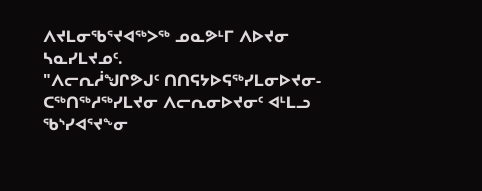ᐱᔪᒪᓂᖃᕐᔪᐊᖅᐳᖅ ᓄᓇᕗᒻᒥ ᐱᐅᔪᓂ ᓴᓇᓯᒪᔪᓄᑦ.
"ᐱᓕᕆᓲᖑᒋᕗᒍᑦ ᑎᑎᕋᔭᐅᕋᖅᓯᒪᓂᐅᔪᓂ-ᑕᖅᑎᖅᓱᖅᓯᒪᔪᓂ ᐱᓕᕆᓂᐅᔪᓂᑦ ᐊᒻᒪᓗ ᖃᔅᓯᐊᕐᔪᖕᓂ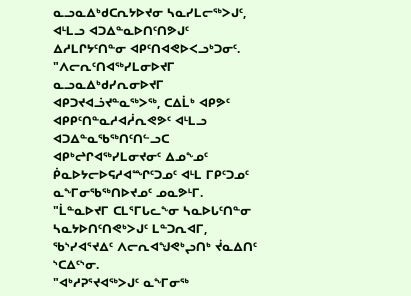ᓇᓗᓇᐃᒃᑯᑕᕆᔭᐅᔪᓂ ᓴᓇᓯᒪᓕᖅᐳᒍᑦ, ᐊᒻᒪᓗ ᐊᑐᐃᓐᓇᐅᑎᑦᑎᕗᒍᑦ ᐃᓱᒪᒋᔭᑦᑎᓐᓂ ᐊᑭᑦᑎᐊᕙᐅᐸᓗᒃᑐᓂᑦ.
"ᐱᓕᕆᑦᑎᐊᖅᓯᒪᓂᐅᔪᒥ ᓇᓗᓇᐃᒃᑯᓯᕆᓂᐅᔪᒥ ᐊᑭᑐᔪᐊᓘᔪᓐᓇᖅᐳᖅ, ᑕᐃᒫᒃ ᐊᑭᕗᑦ ᐊᑭᑭᑦᑎᓐᓇᓱᐊᓲᕆᕙᕗᑦ ᐊᒻᒪᓗ ᐊᑐᐃᓐᓇᖃᖅᑎᑦᑎᓪᓗᑕ ᐊᑭᒃᖠᒋᐊᖅᓯᒪᓂᔪᓂᑦ ᐃᓄᖕᓄᑦ ᑮᓇᐅᔭᓕᐅᕋᓱᐊᙱᑦᑐᓄᑦ ᐊᒻᒪ ᒥᑭᑦᑐᓄᑦ ᓇᖕᒥᓂᖃᖅᑎᐅᔪᓄᑦ ᓄᓇᕗᒻᒥ.
"ᒫᓐᓇᐅᔪᒥ ᑕᒪᕐᒥᒐᓚᖕᓂ ᓴᓇᐅᒐᑦᑎᓐᓂ ᓴᓇᔭᐅᑎᑦᑎᕙᒃᐳᒍᑦ ᒪᓐᑐᕆᐊᒥ, ᖃᔅᓯᐊᕐᔪᐃᑦ ᐱᓕᕆᐊᖑᕙᒃᖢᑎᒃ ᔫᓇᐃᑎᑦ ᔅᑕᐃᑦᔅᓂ.
"ᐊᒃᓱᕈᕐᔪᐊᖅᐳᒍᑦ ᓇᖕᒥᓂᖅ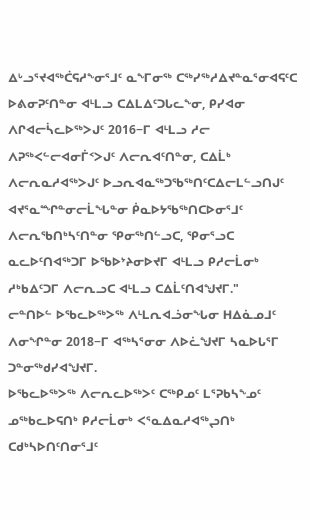ᐃᒡᓗᕐᔪᐊᖅᑖᕋᓱᖕᓂᕐᒧᑦ ᓇᖕᒥᓂᖅ ᑕᖅᓯᖅᓱᐃᔪᓐᓇᕐᓂᐊᕋᑦᑕ ᐅᕕᓂᕈᑦᑎᓐᓂ ᐊᒻᒪᓗ ᑕᐃᒪᐃᑦᑐᒐᓚᖕᓂ, ᑭᓯᐊᓂ ᐱᒋᐊᓕᓵᓚᐅᖅᐳᒍᑦ 2016−ᒥ ᐊᒻᒪᓗ ᓱᓕ ᐱᕈᖅᐸᓪᓕᐊᓂᒦᑉᐳᒍᑦ ᐱᓕᕆᐊᑦᑎᓐᓂ, ᑕᐃᒫᒃ ᐱᓕᕆᓇᓱᐊᖅᐳᒍᑦ ᐅᓗᕆᐊᓇᖅᑐᖃᖅᑎᑦᑕᐃᓕᒪᓪᓗᑎᒍᑦ ᐊᔪᕐᓇᙱᓐᓂᓕᒫᖓᓐᓂ ᑮᓇᐅᔭᖃᖅᑎᑕᐅᓂᕐᒧᑦ ᐱᓕᕆᖃᑎᒃᓴᑦᑎᓐᓂ ᕿᓂᖅᑎᓪᓗᑕ, ᕿᓂᕐᓗᑕ ᓇᓚᐅᑦᑎᐊᖅᑐᒥ ᐅᖃᐅᔾᔨᓂᐅᔪᒥ ᐊᒻᒪᓗ ᑭᓱᓕᒫᓂᒃ ᓱᒃᑲᐃᑦᑐᒥ ᐱᓕᕆᓗᑕ ᐊᒻᒪᓗ ᑕᐃᒫᑦᑎᐊᖑᔪᒥ."
ᓕᓐᑎᐅᓪ ᐅᖃᓚᐅᖅᐳᖅ ᐱᒻᒪᕆᐊᓘᓂᖓᓂ ᕼᐃᓈᓄᒧᑦ ᐱᓂᖏᓐᓂ 2018−ᒥ ᐊᖅᓴᕐᓂᓂ ᐱᐅᓛᖑᔪᒥ ᓴᓇᐅᒐᕐᒥ ᑐᓐᓂᖅᑯᓯᐊᖑᔪᒥ.
ᐅᖃᓚᐅᖅᐳᖅ ᐱᓕᕆᓚᐅᖅᐳᑦ ᑕᖅᑭᓄᑦ ᒪᕐᕈᑲᓴᖕᓄᑦ ᓄᖅᑲᓚᐅᕋᑎᒃ ᑭᓱᓕᒫᓂᒃ ᐸᕐᓇᐃᓇᓱᐊᖅᖢᑎᒃ ᑕᑯᒃᓴᐅᑎᑦᑎᓂᕐᒧᑦ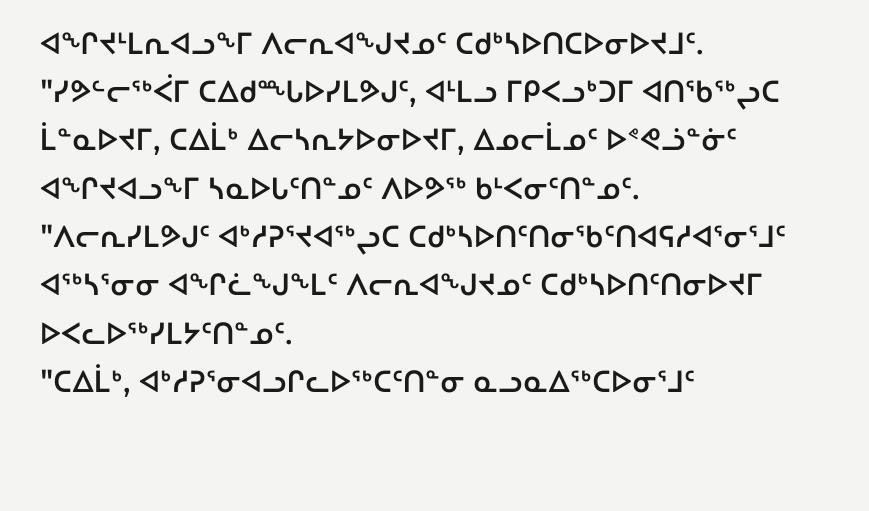ᐊᖏᔪᒻᒪᕆᐊᓗᖕᒥ ᐱᓕᕆᐊᖑᔪᓄᑦ ᑕᑯᒃᓴᐅᑎᑕᐅᓂᐅᔪᒧᑦ.
"ᓯᕗᓪᓕᖅᐹᒥ ᑕᐃᑯᙵᐅᓯᒪᕗᒍᑦ, ᐊᒻᒪᓗ ᒥᑭᐸᓗᒃᑐᒥ ᐊᑎᖃᖅᖢᑕ ᒫᓐᓇᐅᔪᒥ, ᑕᐃᒫᒃ ᐃᓕᓴᕆᔭᐅᓂᐅᔪᒥ, ᐃᓄᓕᒫᓄᑦ ᐅᕝᕙᓘᓐᓃᑦ ᐊᖏᔪᐊᓗᖕᒥ ᓴᓇᐅᒐᑦᑎᓐᓄᑦ ᐱᐅᕗᖅ ᑲᒻᐸᓂᑦᑎᓐᓄᑦ.
"ᐱᓕᕆᓯᒪᕗᒍᑦ ᐊᒃᓱᕈᕐᔪᐊᖅᖢᑕ ᑕᑯᒃᓴᐅᑎᑦᑎᓂᖃᑦᑎᐊᕋᓱᐊᕐᓂᕐᒧᑦ ᐊᖅᓴᕐᓂᓂ ᐊᖏᓛᖑᖕᒪᑦ ᐱᓕᕆᐊᖑᔪᓄᑦ ᑕᑯᒃᓴᐅᑎᑦᑎᓂᐅᔪᒥ ᐅᐸᓚᐅᖅᓯᒪᔭᑦᑎᓐᓄᑦ.
"ᑕᐃᒫᒃ, ᐊᒃᓱᕈᕐᓂᐊᓗᒋᓚᐅᖅᑕᑦᑎᓐᓂ ᓇᓗᓇᐃᖅᑕᐅᓂᕐᒧᑦ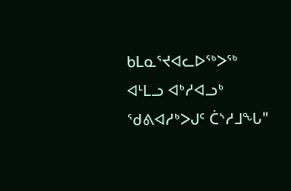ᑲᒪᓇᕐᔪᐊᓚᐅᖅᐳᖅ ᐊᒻᒪᓗ ᐊᒃᓱᐊᓗᒃ ᖁᕕᐊᓱᒃᐳᒍᑦ ᑖᔅᓱᒧᖓ"